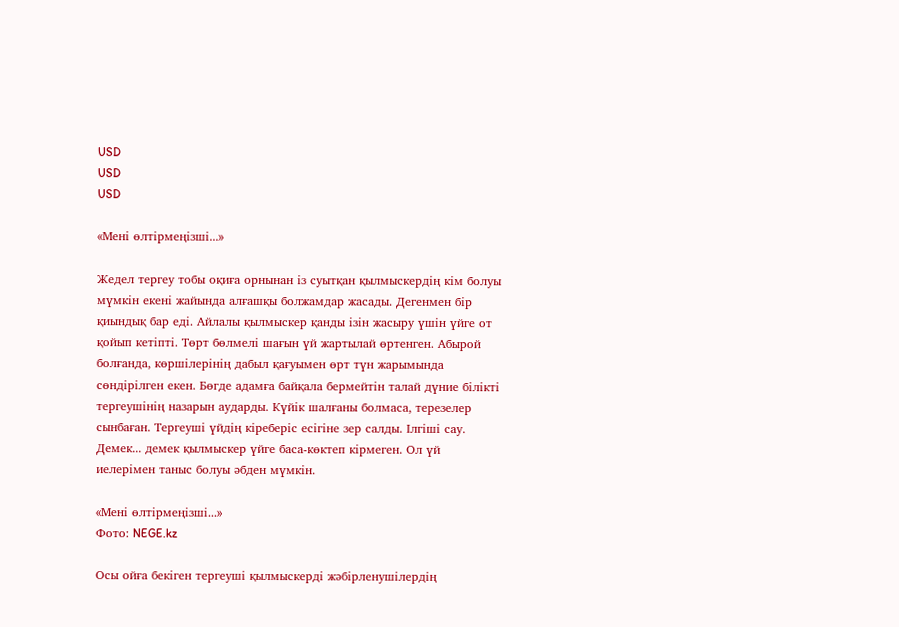USD
USD
USD

«Мені өлтірмеңізші...»

Жедел тергеу тобы оқиға орнынан із суытқан қылмыскердің кім болуы мүмкін екені жайында алғашқы болжамдар жасады. Дегенмен бір қиындық бар еді. Айлалы қылмыскер қанды ізін жасыру үшін үйге от қойып кетіпті. Төрт бөлмелі шағын үй жартылай өртенген. Абырой болғанда, көршілерінің дабыл қағуымен өрт түн жарымында сөндірілген екен. Бөгде адамға байқала бермейтін талай дүние білікті тергеушінің назарын аударды. Күйік шалғаны болмаса, терезелер сынбаған. Тергеуші үйдің кіреберіс есігіне зер салды. Ілгіші сау. Демек... демек қылмыскер үйге баса-көктеп кірмеген. Ол үй иелерімен таныс болуы әбден мүмкін.

«Мені өлтірмеңізші...»
Фото: NEGE.kz

Осы ойға бекіген тергеуші қылмыскерді жәбірленушілердің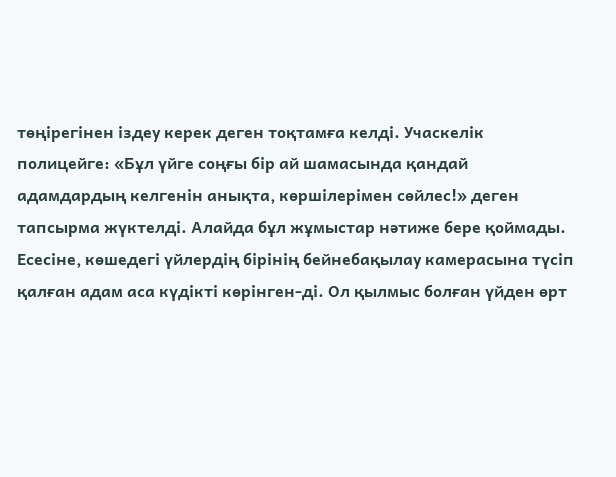төңірегінен іздеу керек деген тоқтамға келді. Учаскелік полицейге: «Бұл үйге соңғы бір ай шамасында қандай адамдардың келгенін анықта, көршілерімен сөйлес!» деген тапсырма жүктелді. Алайда бұл жұмыстар нәтиже бере қоймады. Есесіне, көшедегі үйлердің бірінің бейнебақылау камерасына түсіп қалған адам аса күдікті көрінген-ді. Ол қылмыс болған үйден өрт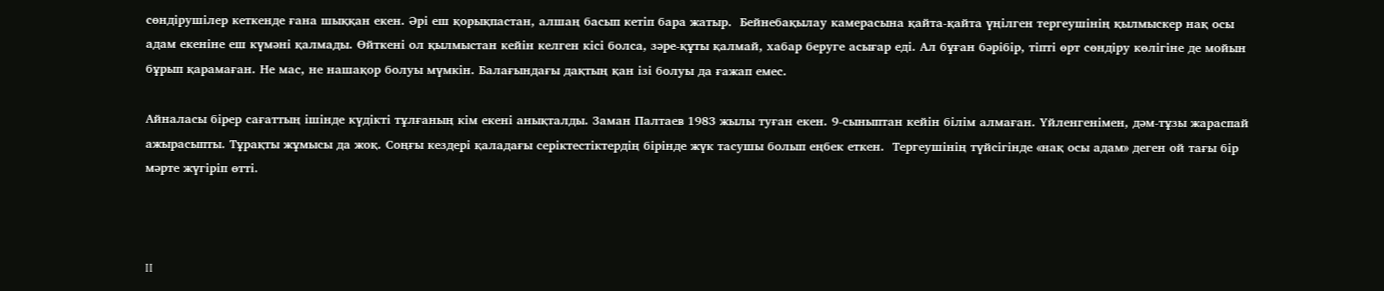сөндірушілер кеткенде ғана шыққан екен. Әрі еш қорықпастан, алшаң басып кетіп бара жатыр.  Бейнебақылау камерасына қайта-қайта үңілген тергеушінің қылмыскер нақ осы адам екеніне еш күмәні қалмады. Өйткені ол қылмыстан кейін келген кісі болса, зәре-құты қалмай, хабар беруге асығар еді. Ал бұған бәрібір, тіпті өрт сөндіру көлігіне де мойын бұрып қарамаған. Не мас, не нашақор болуы мүмкін. Балағындағы дақтың қан ізі болуы да ғажап емес.

Айналасы бірер сағаттың ішінде күдікті тұлғаның кім екені анықталды. Заман Палтаев 1983 жылы туған екен. 9-сыныптан кейін білім алмаған. Үйленгенімен, дәм-тұзы жараспай ажырасыпты. Тұрақты жұмысы да жоқ. Соңғы кездері қаладағы серіктестіктердің бірінде жүк тасушы болып еңбек еткен.  Тергеушінің түйсігінде «нақ осы адам» деген ой тағы бір мәрте жүгіріп өтті.



II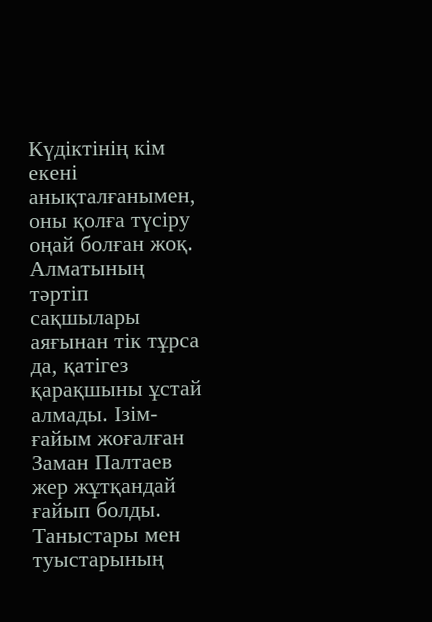Күдіктінің кім екені анықталғанымен, оны қолға түсіру оңай болған жоқ. Алматының тәртіп сақшылары аяғынан тік тұрса да, қатігез қарақшыны ұстай алмады. Ізім-ғайым жоғалған Заман Палтаев жер жұтқандай ғайып болды. Таныстары мен туыстарының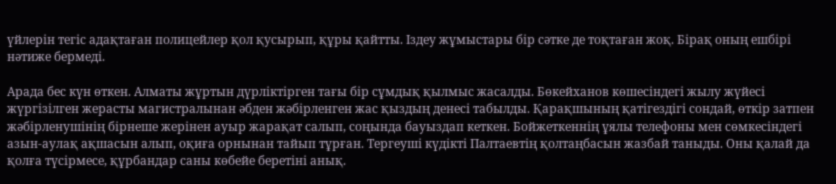үйлерін тегіс адақтаған полицейлер қол қусырып, құры қайтты. Іздеу жұмыстары бір сәтке де тоқтаған жоқ. Бірақ оның ешбірі нәтиже бермеді.

Арада бес күн өткен. Алматы жұртын дүрліктірген тағы бір сұмдық қылмыс жасалды. Бөкейханов көшесіндегі жылу жүйесі жүргізілген жерасты магистралынан әбден жәбірленген жас қыздың денесі табылды. Қарақшының қатігездігі сондай, өткір затпен жәбірленушінің бірнеше жерінен ауыр жарақат салып, соңында бауыздап кеткен. Бойжеткеннің ұялы телефоны мен сөмкесіндегі азын-аулақ ақшасын алып, оқиға орнынан тайып тұрған. Тергеуші күдікті Палтаевтің қолтаңбасын жазбай таныды. Оны қалай да қолға түсірмесе, құрбандар саны көбейе беретіні анық.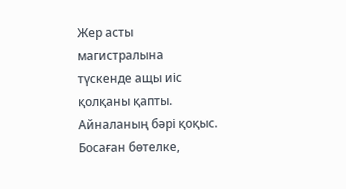Жер асты магистралына түскенде ащы иіс қолқаны қапты. Айналаның бәрі қоқыс. Босаған бөтелке,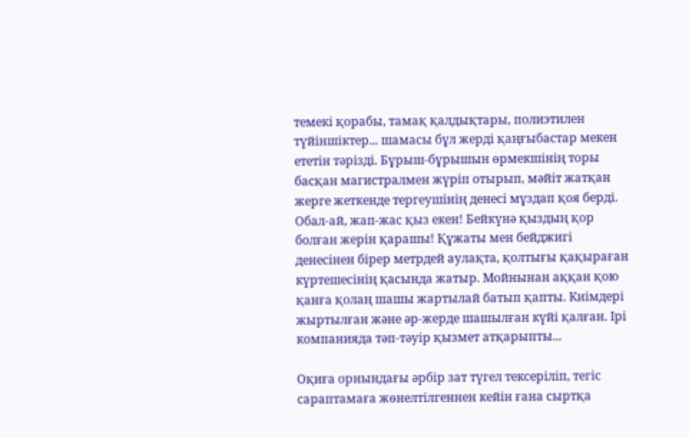темекі қорабы, тамақ қалдықтары, полиэтилен түйіншіктер... шамасы бұл жерді қаңғыбастар мекен ететін тәрізді. Бұрыш-бұрышын өрмекшінің торы басқан магистралмен жүріп отырып, мәйіт жатқан жерге жеткенде тергеушінің денесі мұздап қоя берді. Обал-ай, жап-жас қыз екен! Бейкүнә қыздың қор болған жерін қарашы! Құжаты мен бейджигі денесінен бірер метрдей аулақта, қолтығы қақыраған күртешесінің қасында жатыр. Мойнынан аққан қою қанға қолаң шашы жартылай батып қапты. Киімдері жыртылған және әр-жерде шашылған күйі қалған. Ірі компанияда тәп-тәуір қызмет атқарыпты...

Оқиға орнындағы әрбір зат түгел тексеріліп, тегіс сараптамаға жөнелтілгеннен кейін ғана сыртқа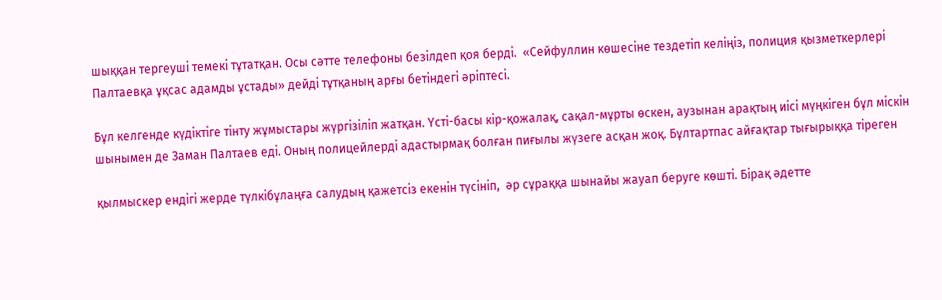шыққан тергеуші темекі тұтатқан. Осы сәтте телефоны безілдеп қоя берді.  «Сейфуллин көшесіне тездетіп келіңіз, полиция қызметкерлері Палтаевқа ұқсас адамды ұстады» дейді тұтқаның арғы бетіндегі әріптесі.

Бұл келгенде күдіктіге тінту жұмыстары жүргізіліп жатқан. Үсті-басы кір-қожалақ, сақал-мұрты өскен, аузынан арақтың иісі мүңкіген бұл міскін шынымен де Заман Палтаев еді. Оның полицейлерді адастырмақ болған пиғылы жүзеге асқан жоқ. Бұлтартпас айғақтар тығырыққа тіреген

қылмыскер ендігі жерде түлкібұлаңға салудың қажетсіз екенін түсініп,  әр сұраққа шынайы жауап беруге көшті. Бірақ әдетте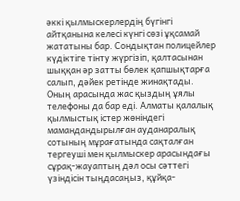әккі қылмыскерлердің бүгінгі айтқанына келесі күнгі сөзі ұқсамай жататыны бар. Сондықтан полицейлер күдіктіге тінту жүргізіп, қалтасынан шыққан әр затты бөлек қапшықтарға салып, дәйек ретінде жинақтады. Оның арасында жас қыздың ұялы телефоны да бар еді. Алматы қалалық қылмыстық істер жөніндегі мамандандырылған ауданаралық сотының мұрағатында сақталған  тергеуші мен қылмыскер арасындағы сұрақ-жауаптың дәл осы сәттегі үзіндісін тыңдасаңыз, құйқа-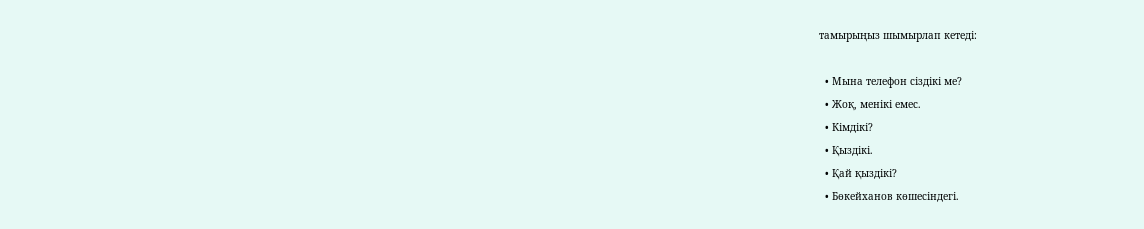тамырыңыз шымырлап кетеді:

  • Мына телефон сіздікі ме?
  • Жоқ, менікі емес.
  • Кімдікі?
  • Қыздікі.
  • Қай қыздікі?
  • Бөкейханов көшесіндегі.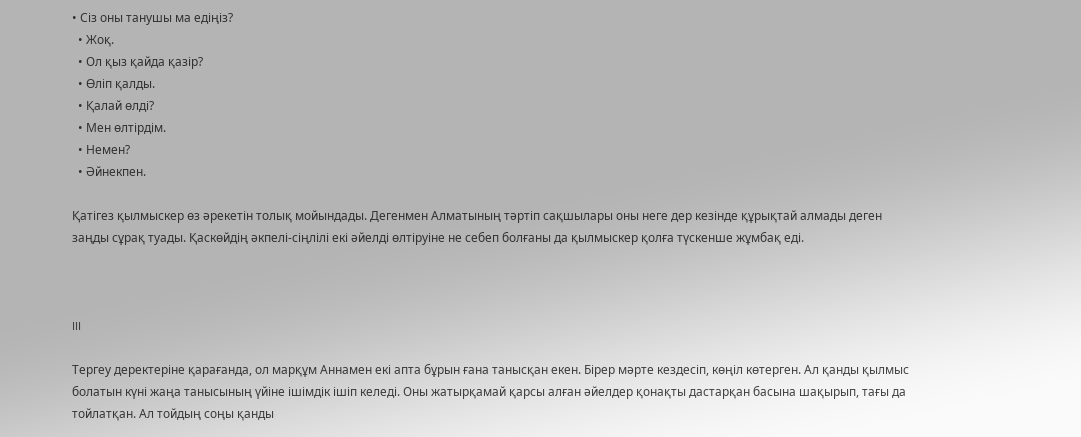• Сіз оны танушы ма едіңіз?
  • Жоқ.
  • Ол қыз қайда қазір?
  • Өліп қалды.
  • Қалай өлді?
  • Мен өлтірдім.
  • Немен?
  • Әйнекпен.

Қатігез қылмыскер өз әрекетін толық мойындады. Дегенмен Алматының тәртіп сақшылары оны неге дер кезінде құрықтай алмады деген заңды сұрақ туады. Қаскөйдің әкпелі-сіңлілі екі әйелді өлтіруіне не себеп болғаны да қылмыскер қолға түскенше жұмбақ еді.



III

Тергеу деректеріне қарағанда, ол марқұм Аннамен екі апта бұрын ғана танысқан екен. Бірер мәрте кездесіп, көңіл көтерген. Ал қанды қылмыс болатын күні жаңа танысының үйіне ішімдік ішіп келеді. Оны жатырқамай қарсы алған әйелдер қонақты дастарқан басына шақырып, тағы да тойлатқан. Ал тойдың соңы қанды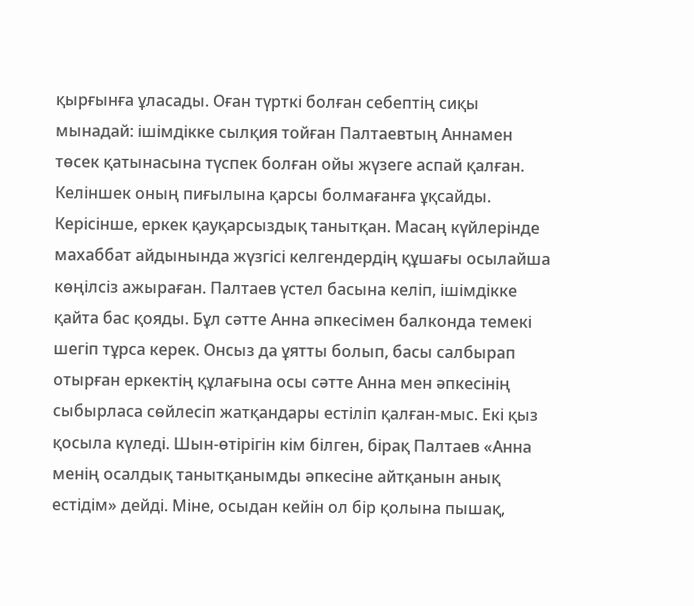қырғынға ұласады. Оған түрткі болған себептің сиқы мынадай: ішімдікке сылқия тойған Палтаевтың Аннамен төсек қатынасына түспек болған ойы жүзеге аспай қалған. Келіншек оның пиғылына қарсы болмағанға ұқсайды. Керісінше, еркек қауқарсыздық танытқан. Масаң күйлерінде махаббат айдынында жүзгісі келгендердің құшағы осылайша көңілсіз ажыраған. Палтаев үстел басына келіп, ішімдікке қайта бас қояды. Бұл сәтте Анна әпкесімен балконда темекі шегіп тұрса керек. Онсыз да ұятты болып, басы салбырап отырған еркектің құлағына осы сәтте Анна мен әпкесінің сыбырласа сөйлесіп жатқандары естіліп қалған-мыс. Екі қыз қосыла күледі. Шын-өтірігін кім білген, бірақ Палтаев «Анна менің осалдық танытқанымды әпкесіне айтқанын анық естідім» дейді. Міне, осыдан кейін ол бір қолына пышақ,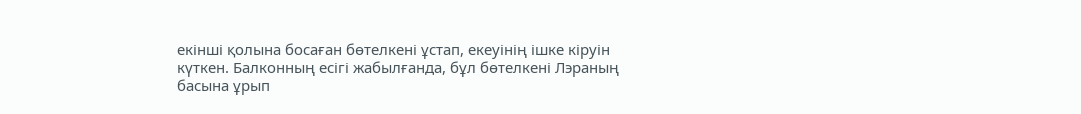екінші қолына босаған бөтелкені ұстап, екеуінің ішке кіруін күткен. Балконның есігі жабылғанда, бұл бөтелкені Лэраның басына ұрып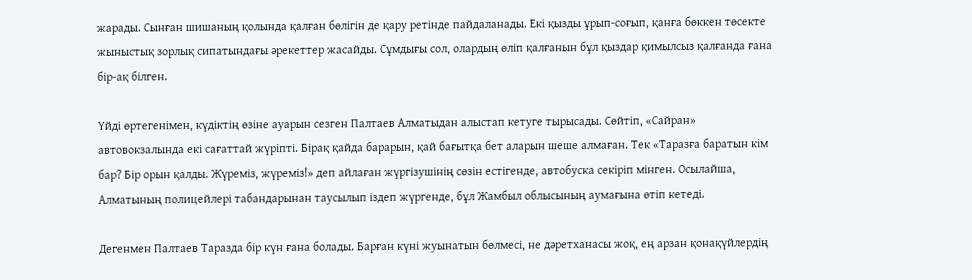жарады. Сынған шишаның қолында қалған бөлігін де қару ретінде пайдаланады. Екі қызды ұрып-соғып, қанға бөккен төсекте жыныстық зорлық сипатындағы әрекеттер жасайды. Сұмдығы сол, олардың өліп қалғанын бұл қыздар қимылсыз қалғанда ғана бір-ақ білген.

Үйді өртегенімен, күдіктің өзіне ауарын сезген Палтаев Алматыдан алыстап кетуге тырысады. Сөйтіп, «Сайран» автовокзалында екі сағаттай жүріпті. Бірақ қайда барарын, қай бағытқа бет аларын шеше алмаған. Тек «Таразға баратын кім бар? Бір орын қалды. Жүреміз, жүреміз!» деп айлаған жүргізушінің сөзін естігенде, автобуска секіріп мінген. Осылайша, Алматының полицейлері табандарынан таусылып іздеп жүргенде, бұл Жамбыл облысының аумағына өтіп кетеді.

Дегенмен Палтаев Таразда бір күн ғана болады. Барған күні жуынатын бөлмесі, не дәретханасы жоқ, ең арзан қонақүйлердің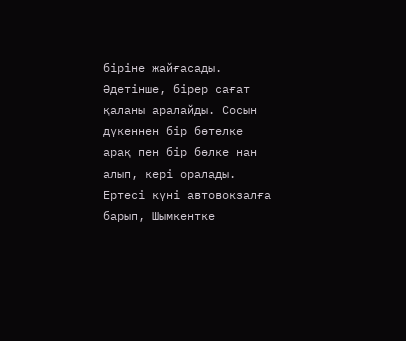біріне жайғасады. Әдетінше, бірер сағат қаланы аралайды. Сосын дүкеннен бір бөтелке арақ пен бір бөлке нан алып, кері оралады. Ертесі күні автовокзалға барып, Шымкентке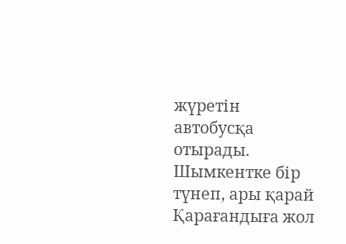жүретін автобусқа отырады. Шымкентке бір түнеп, ары қарай Қарағандыға жол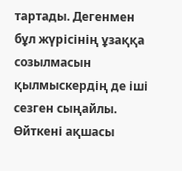тартады. Дегенмен бұл жүрісінің ұзаққа созылмасын қылмыскердің де іші сезген сыңайлы. Өйткені ақшасы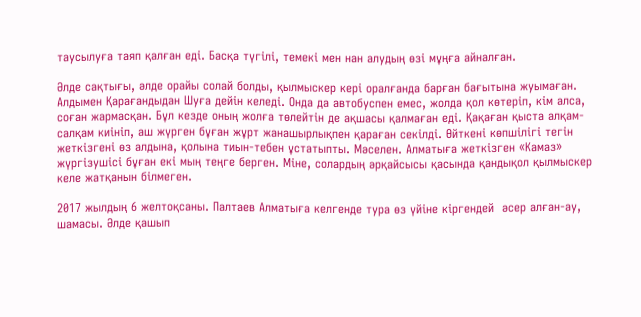таусылуға таяп қалған еді. Басқа түгілі, темекі мен нан алудың өзі мұңға айналған.

Әлде сақтығы, әлде орайы солай болды, қылмыскер кері оралғанда барған бағытына жуымаған. Алдымен Қарағандыдан Шуға дейін келеді. Онда да автобуспен емес, жолда қол көтеріп, кім алса, соған жармасқан. Бұл кезде оның жолға төлейтін де ақшасы қалмаған еді. Қақаған қыста алқам-салқам киініп, аш жүрген бұған жұрт жанашырлықпен қараған секілді. Өйткені көпшілігі тегін жеткізгені өз алдына, қолына тиын-тебен ұстатыпты. Мәселен. Алматыға жеткізген «Камаз» жүргізушісі бұған екі мың теңге берген. Міне, солардың әрқайсысы қасында қандықол қылмыскер келе жатқанын білмеген.

2017 жылдың 6 желтоқсаны. Палтаев Алматыға келгенде тура өз үйіне кіргендей  әсер алған-ау, шамасы. Әлде қашып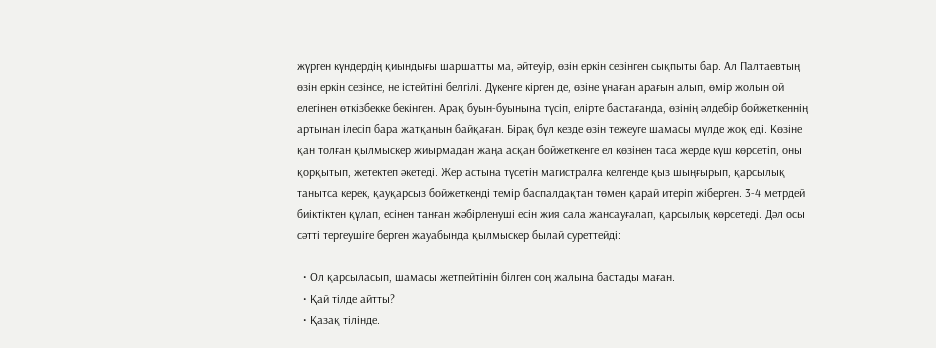жүрген күндердің қиындығы шаршатты ма, әйтеуір, өзін еркін сезінген сықпыты бар. Ал Палтаевтың өзін еркін сезінсе, не істейтіні белгілі. Дүкенге кірген де, өзіне ұнаған арағын алып, өмір жолын ой елегінен өткізбекке бекінген. Арақ буын-буынына түсіп, елірте бастағанда, өзінің әлдебір бойжеткеннің артынан ілесіп бара жатқанын байқаған. Бірақ бұл кезде өзін тежеуге шамасы мүлде жоқ еді. Көзіне қан толған қылмыскер жиырмадан жаңа асқан бойжеткенге ел көзінен таса жерде күш көрсетіп, оны қорқытып, жетектеп әкетеді. Жер астына түсетін магистралға келгенде қыз шыңғырып, қарсылық танытса керек, қауқарсыз бойжеткенді темір баспалдақтан төмен қарай итеріп жіберген. 3-4 метрдей биіктіктен құлап, есінен танған жәбірленуші есін жия сала жансауғалап, қарсылық көрсетеді. Дәл осы сәтті тергеушіге берген жауабында қылмыскер былай суреттейді:

  • Ол қарсыласып, шамасы жетпейтінін білген соң жалына бастады маған.
  • Қай тілде айтты?
  • Қазақ тілінде.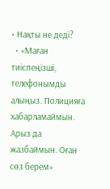• Нақты не деді?
  • «Маған тиіспеңізші, телефонымды алыңыз. Полицияға хабарламаймын. Арыз да жазбаймын. Оған сөз берем»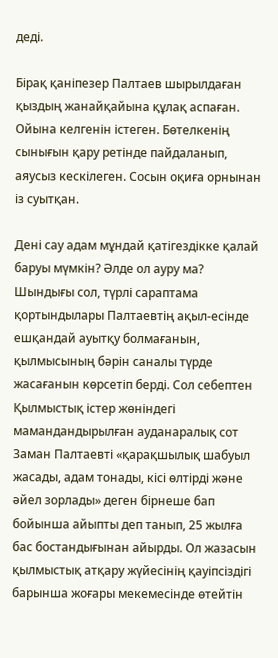деді.

Бірақ қаніпезер Палтаев шырылдаған қыздың жанайқайына құлақ аспаған. Ойына келгенін істеген. Бөтелкенің сынығын қару ретінде пайдаланып, аяусыз кескілеген. Сосын оқиға орнынан із суытқан.

Дені сау адам мұндай қатігездікке қалай баруы мүмкін? Әлде ол ауру ма?  Шындығы сол, түрлі сараптама қортындылары Палтаевтің ақыл-есінде ешқандай ауытқу болмағанын, қылмысының бәрін саналы түрде жасағанын көрсетіп берді. Сол себептен Қылмыстық істер жөніндегі мамандандырылған ауданаралық сот Заман Палтаевті «қарақшылық шабуыл жасады, адам тонады, кісі өлтірді және әйел зорлады» деген бірнеше бап бойынша айыпты деп танып, 25 жылға бас бостандығынан айырды. Ол жазасын қылмыстық атқару жүйесінің қауіпсіздігі барынша жоғары мекемесінде өтейтін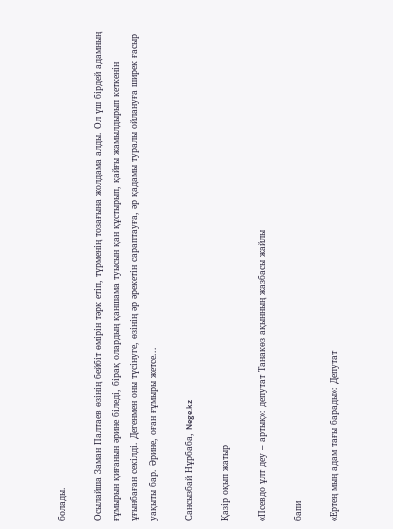болады.

Осылайша Заман Палтаев өзінің бейбіт өмірін тәрк етіп, түрменің тозағына жолдама алды. Ол үш бірдей адамның ғұмырын қиғанын әрине біледі, бірақ олардың қаншама туысын қан құстырып, қайғы жамылдырып кеткенін ұғынбаған секілді. Дегенмен оны түсінуге, өзінің әр әрекетін сараптауға, әр қадамы туралы ойлануға ширек ғасыр уақыты бар. Әрине, оған ғұмыры жетсе...

Сансызбай Нұрбаба, Nege.kz

Қазір оқып жатыр

«Псевдо ұлт деу – артық»: депутат Танакөз ақынның жазбасы жайлы

бапи

«Ертең мың адам тағы барады»: Депутат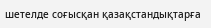шетелде соғысқан қазақстандықтарға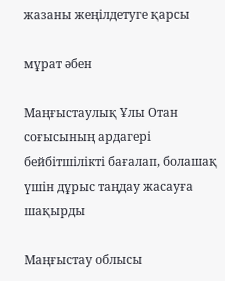жазаны жеңілдетуге қарсы

мұрат әбен

Маңғыстаулық Ұлы Отан соғысының ардагері бейбітшілікті бағалап, болашақ үшін дұрыс таңдау жасауға шақырды

Маңғыстау облысы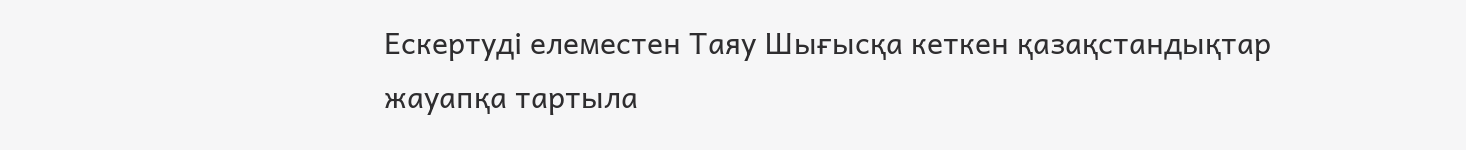Ескертуді елеместен Таяу Шығысқа кеткен қазақстандықтар жауапқа тартыла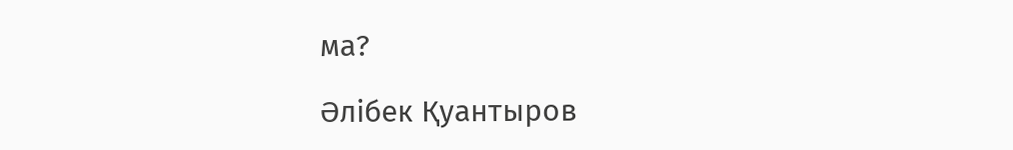ма?

Әлібек Қуантыров